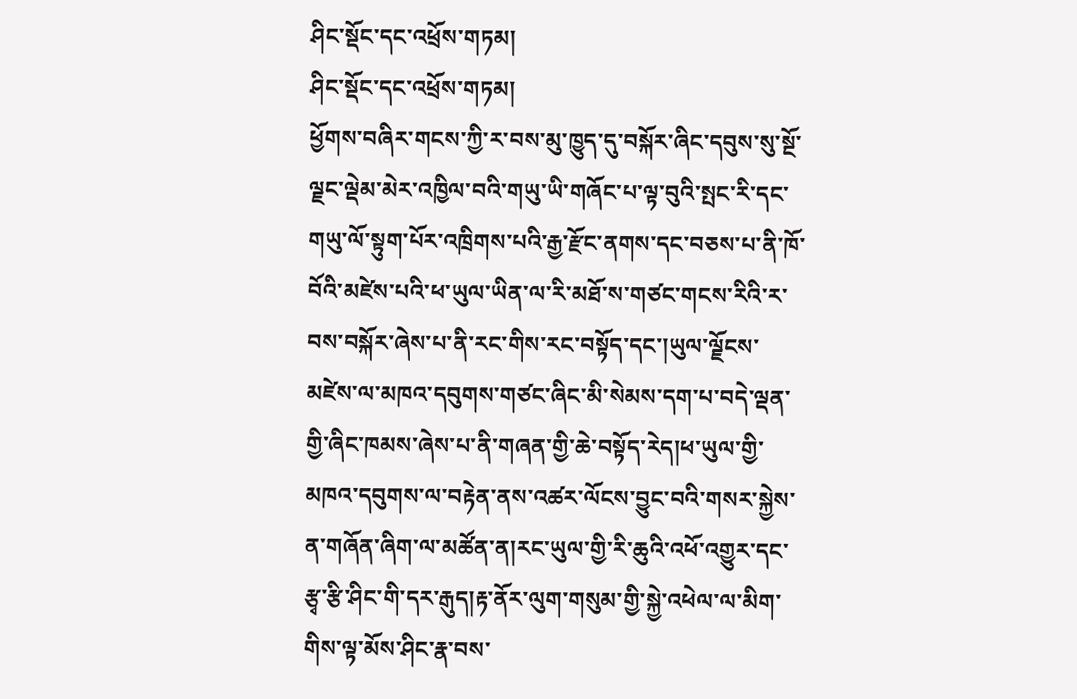ཤིང་སྡོང་དང་འཕྲོས་གཏམ།
ཤིང་སྡོང་དང་འཕྲོས་གཏམ།
ཕྱོགས་བཞིར་གངས་ཀྱི་ར་བས་མུ་ཁྱུད་དུ་བསྐོར་ཞིང་དབུས་སུ་སྔོ་ལྗང་ལྡེམ་མེར་འཁྱིལ་བའི་གཡུ་ཡི་གཞོང་པ་ལྟ་བུའི་སྤང་རི་དང་གཡུ་ལོ་སྟུག་པོར་འཁྲིགས་པའི་རྒྱ་རྫོང་ནགས་དང་བཅས་པ་ནི་ཁོ་བོའི་མཛེས་པའི་ཕ་ཡུལ་ཡིན་ལ་རི་མཐོ་ས་གཙང་གངས་རིའི་ར་བས་བསྐོར་ཞེས་པ་ནི་རང་གིས་རང་བསྟོད་དང་།ཡུལ་ལྗོངས་མཛེས་ལ་མཁའ་དབུགས་གཙང་ཞིང་མི་སེམས་དག་པ་བདེ་ལྡན་གྱི་ཞིང་ཁམས་ཞེས་པ་ནི་གཞན་གྱི་ཆེ་བསྟོད་རེད།ཕ་ཡུལ་གྱི་མཁའ་དབུགས་ལ་བརྟེན་ནས་འཚར་ལོངས་བྱུང་བའི་གསར་སྐྱེས་ན་གཞོན་ཞིག་ལ་མཚོན་ན།རང་ཡུལ་གྱི་རི་ཆུའི་འཕོ་འགྱུར་དང་རྩྭ་རྩི་ཤིང་གི་དར་རྒུད།རྟ་ནོར་ལུག་གསུམ་གྱི་སྐྱེ་འཕེལ་ལ་མིག་གིས་ལྟ་མོས་ཤིང་རྣ་བས་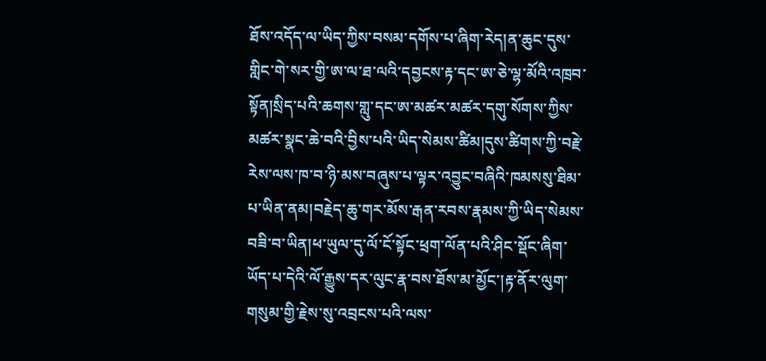ཐོས་འདོད་ལ་ཡིད་ཀྱིས་བསམ་དགོས་པ་ཞིག་རེད།ན་ཆུང་དུས་གླིང་གེ་སར་གྱི་ཨ་ལ་ཐ་ལའི་དབྱངས་རྟ་དང་ཨ་ཅེ་ལྷ་མོའི་འཁྲབ་སྟོན།སྲིད་པའི་ཆགས་གླུ་དང་ཨ་མཚར་མཚར་དགུ་སོགས་ཀྱིས་མཚར་སྣང་ཆེ་བའི་བྱིས་པའི་ཡིད་སེམས་ཚིམ།དུས་ཚིགས་ཀྱི་བརྗེ་རེས་ལས་ཁ་བ་ཉི་མས་བཞུས་པ་ལྟར་འབྱུང་བཞིའི་ཁམསསུ་ཐིམ་པ་ཡིན་ནམ།བརྗེད་ཆུ་གར་མོས་རྒན་རབས་རྣམས་ཀྱི་ཡིད་སེམས་བཟི་བ་ཡིན།ཕ་ཡུལ་དུ་ལོ་ངོ་སྟོང་ཕྲག་ལོན་པའི་ཤིང་སྡོང་ཞིག་ཡོད་པ་དེའི་ལོ་རྒྱུས་དར་ལུང་རྣ་བས་ཐོས་མ་མྱོང་།རྟ་ནོར་ལུག་གསུམ་གྱི་རྗེས་སུ་འབྲངས་པའི་ལས་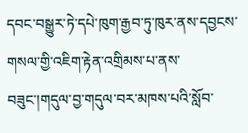དབང་བསྒྱུར་ཏེ་དཔེ་ཁུག་རྒྱབ་ཏུ་ཁུར་ནས་དབྱངས་གསལ་གྱི་འཇིག་རྟེན་འགྲིམས་པ་ནས་བཟུང་།གདུལ་བྱ་གདུལ་བར་མཁས་པའི་སློབ་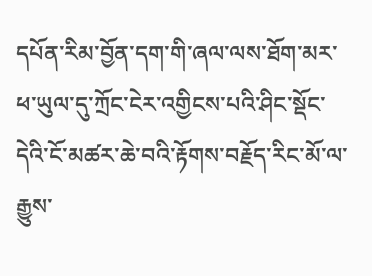དཔོན་རིམ་བྱོན་དག་གི་ཞལ་ལས་ཐོག་མར་ཕ་ཡུལ་དུ་ཀྲོང་ངེར་འགྱིངས་པའི་ཤིང་སྡོང་དེའི་ངོ་མཚར་ཆེ་བའི་རྟོགས་བརྗོད་རིང་མོ་ལ་རྒྱུས་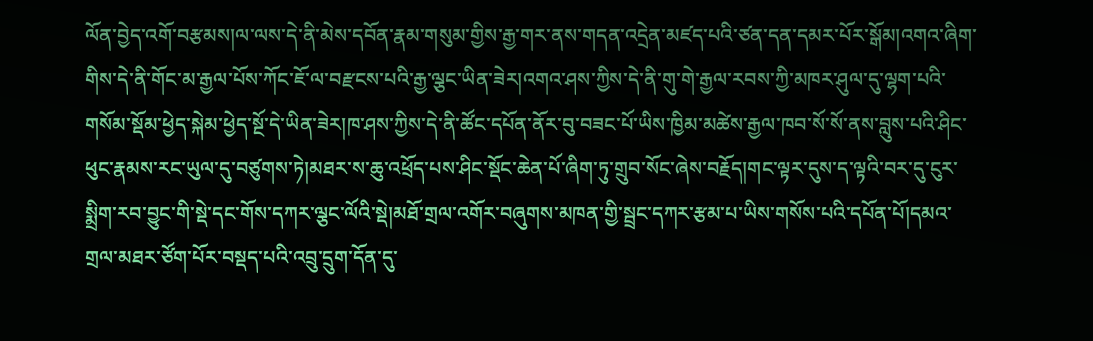ལོན་བྱེད་འགོ་བརྩམས།ལ་ལས་དེ་ནི་མེས་དབོན་རྣམ་གསུམ་གྱིས་རྒྱ་གར་ནས་གདན་འདྲེན་མཛད་པའི་ཙན་དན་དམར་པོར་སྒོམ།འགའ་ཞིག་གིས་དེ་ནི་གོང་མ་རྒྱལ་པོས་ཀོང་ཇོ་ལ་བརྫངས་པའི་རྒྱ་ལྕང་ཡིན་ཟེར།འགའ་ཤས་ཀྱིས་དེ་ནི་གུ་གེ་རྒྱལ་རབས་ཀྱི་མཁར་ཤུལ་དུ་ལྷག་པའི་གསོམ་སྡོམ་ཕྱེད་སྐེམ་ཕྱེད་སྔོ་དེ་ཡིན་ཟེར།ཁ་ཤས་ཀྱིས་དེ་ནི་ཚོང་དཔོན་ནོར་བུ་བཟང་པོ་ཡིས་ཁྱིམ་མཚེས་རྒྱལ་ཁབ་སོ་སོ་ནས་བླུས་པའི་ཤིང་ཕུང་རྣམས་རང་ཡུལ་དུ་བཙུགས་ཏེ།མཐར་ས་ཆུ་འཕྲོད་པས་ཤིང་སྡོང་ཆེན་པོ་ཞིག་ཏུ་གྲུབ་སོང་ཞེས་བརྗོད།གང་ལྟར་དུས་ད་ལྟའི་བར་དུ་ངུར་སྨྲིག་རབ་བྱུང་གི་སྡེ་དང་གོས་དཀར་ལྕང་ལོའི་སྡེ།མཐོ་གྲལ་འགོར་བཞུགས་མཁན་གྱི་སྦྲང་དཀར་རྩམ་པ་ཡིས་གསོས་པའི་དཔོན་པོ།དམའ་གྲལ་མཐར་ཙོག་པོར་བསྡད་པའི་འབྲུ་དྲུག་དོན་དུ་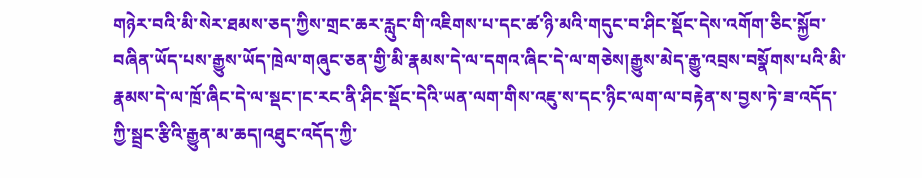གཉེར་བའི་མི་སེར་ཐམས་ཅད་ཀྱིས་གྲང་ཆར་རླུང་གི་འཇིགས་པ་དང་ཚ་ཉི་མའི་གདུང་བ་ཤིང་སྡོང་དེས་འགོག་ཅིང་སྐྱོབ་བཞིན་ཡོད་པས་རྒྱུས་ཡོད་ཁྲེལ་གཞུང་ཅན་གྱི་མི་རྣམས་དེ་ལ་དགའ་ཞིང་དེ་ལ་གཅེས།རྒྱུས་མེད་རྒྱུ་འབྲས་བསྣོགས་པའི་མི་རྣམས་དེ་ལ་ཁྲོ་ཞིང་དེ་ལ་སྡང་།ང་རང་ནི་ཤིང་སྡོང་དེའི་ཡན་ལག་གིས་འཇུ་ས་དང་ཉིང་ལག་ལ་བརྟེན་ས་བྱས་ཏེ་ཟ་འདོད་ཀྱི་སྦྲང་རྩིའི་རྒྱུན་མ་ཆད།འཐུང་འདོད་ཀྱི་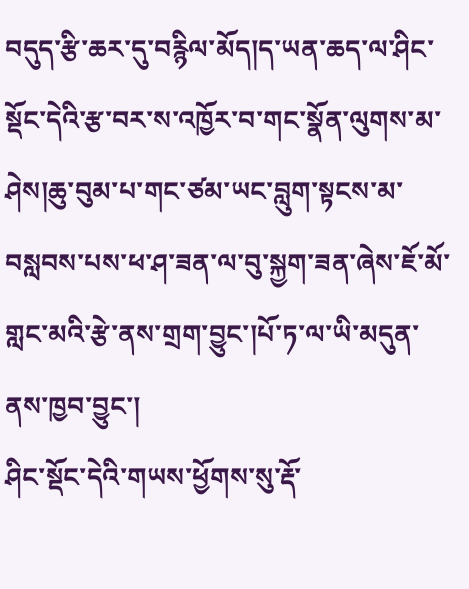བདུད་རྩི་ཆར་དུ་བརྙིལ་མོད།ད་ཡན་ཆད་ལ་ཤིང་སྡོང་དེའི་རྩ་བར་ས་འཁྱོར་བ་གང་སྣོན་ལུགས་མ་ཤེས།ཆུ་བུམ་པ་གང་ཙམ་ཡང་བླུག་སྟངས་མ་བསླབས་པས་ཕ་ཤ་ཟན་ལ་བུ་སྐྱག་ཟན་ཞེས་ཇོ་མོ་གླང་མའི་རྩེ་ནས་གྲག་བྱུང་།པོ་ཏ་ལ་ཡི་མདུན་ནས་ཁྱབ་བྱུང་།
ཤིང་སྡོང་དེའི་གཡས་ཕྱོགས་སུ་རྡོ་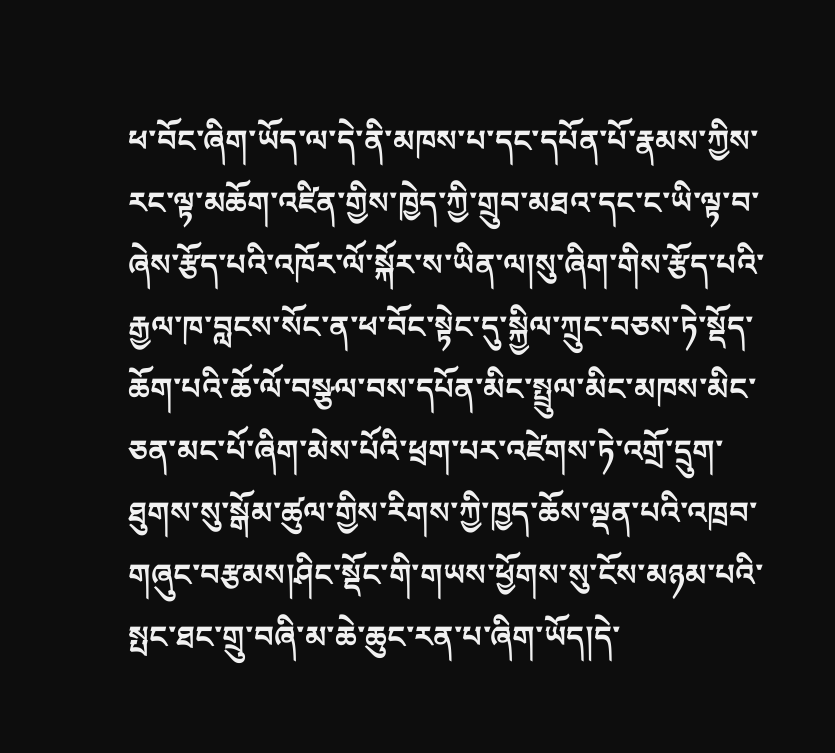ཕ་བོང་ཞིག་ཡོད་ལ་དེ་ནི་མཁས་པ་དང་དཔོན་པོ་རྣམས་ཀྱིས་རང་ལྟ་མཆོག་འཛིན་གྱིས་ཁྱེད་ཀྱི་གྲུབ་མཐའ་དང་ང་ཡི་ལྟ་བ་ཞེས་རྩོད་པའི་འཁོར་ལོ་སྐོར་ས་ཡིན་ལ།སུ་ཞིག་གིས་རྩོད་པའི་རྒྱལ་ཁ་བླངས་སོང་ན་ཕ་བོང་སྟེང་དུ་སྐྱིལ་ཀྲུང་བཅས་ཏེ་སྡོད་ཆོག་པའི་ཆོ་ལོ་བསྩལ་བས་དཔོན་མིང་སྤྲུལ་མིང་མཁས་མིང་ཅན་མང་པོ་ཞིག་མེས་པོའི་ཕྲག་པར་འཛེགས་ཏེ་འགྲོ་དྲུག་ཐུགས་སུ་སྒོམ་ཚུལ་གྱིས་རིགས་ཀྱི་ཁྱད་ཆོས་ལྡན་པའི་འཁྲབ་གཞུང་བརྩམས།ཤིང་སྡོང་གི་གཡས་ཕྱོགས་སུ་ངོས་མཉམ་པའི་སྤང་ཐང་གྲུ་བཞི་མ་ཆེ་ཆུང་རན་པ་ཞིག་ཡོད།དེ་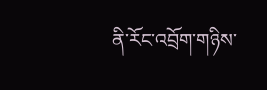ནི་རོང་འབྲོག་གཉིས་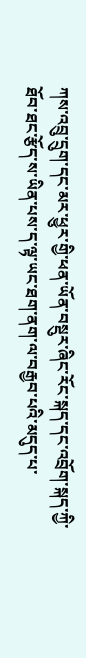ཀས་འབྲུ་དྲུག་དང་མར་ཕྱུར་གྱི་ཕན་ཡོན་བསྡུར་ཞིང་རོང་སྐད་དང་འབྲོག་སྐད་ཀྱི་ཐོབ་ཐང་རྩོད་ས་ཡིན་པས་ད་ལྟ་ཡང་ཐག་ནག་ལ་བརྒྱབ་པའི་མདུད་པ་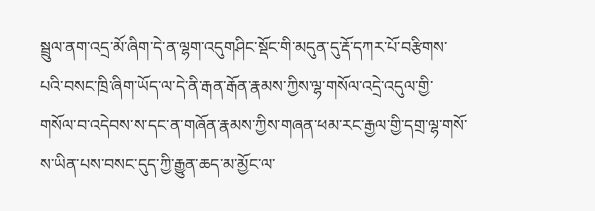སྦྲུལ་ནག་འདྲ་མོ་ཞིག་དེ་ན་ལྷག་འདུགཤིང་སྡོང་གི་མདུན་དུ་རྡོ་དཀར་པོ་བརྩིགས་པའི་བསང་ཁྲི་ཞིག་ཡོད་ལ་དེ་ནི་རྒན་རྒོན་རྣམས་ཀྱིས་ལྷ་གསོལ་འདྲེ་འདུལ་གྱི་གསོལ་བ་འདེབས་ས་དང་ན་གཞོན་རྣམས་ཀྱིས་གཞན་ཕམ་རང་རྒྱལ་གྱི་དགྲ་ལྷ་གསོ་ས་ཡིན་པས་བསང་དུད་ཀྱི་རྒྱུན་ཆད་མ་མྱོང་ལ་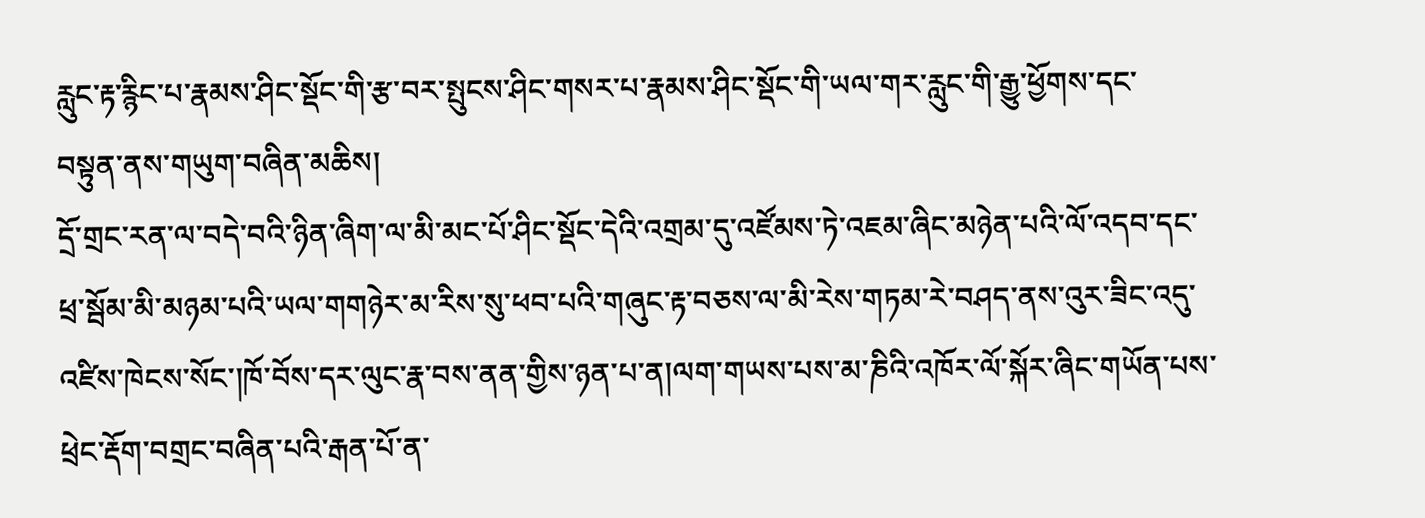རླུང་རྟ་རྙིང་པ་རྣམས་ཤིང་སྡོང་གི་རྩ་བར་སྤུངས་ཤིང་གསར་པ་རྣམས་ཤིང་སྡོང་གི་ཡལ་གར་རླུང་གི་རྒྱུ་ཕྱོགས་དང་བསྟུན་ནས་གཡུག་བཞིན་མཆིས།
དྲོ་གྲང་རན་ལ་བདེ་བའི་ཉིན་ཞིག་ལ་མི་མང་པོ་ཤིང་སྡོང་དེའི་འགྲམ་དུ་འཛོམས་ཏེ་འཇམ་ཞིང་མཉེན་པའི་ལོ་འདབ་དང་ཕྲ་སྦོམ་མི་མཉམ་པའི་ཡལ་གགཉེར་མ་རིས་སུ་ཕབ་པའི་གཞུང་རྟ་བཅས་ལ་མི་རེས་གཏམ་རེ་བཤད་ནས་འུར་ཟིང་འདུ་འཛིས་ཁེངས་སོང་།ཁོ་བོས་དར་ལུང་རྣ་བས་ནན་གྱིས་ཉན་པ་ན།ལག་གཡས་པས་མ་ཎིའི་འཁོར་ལོ་སྐོར་ཞིང་གཡོན་པས་ཕྲེང་རྡོག་བགྲང་བཞིན་པའི་རྒན་པོ་ན་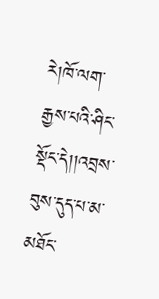རེ།ཁོ་ལག་རྒྱས་པའི་ཤིང་སྡོང་དེ།།འབྲས་བུས་དུད་པ་མ་མཐོང་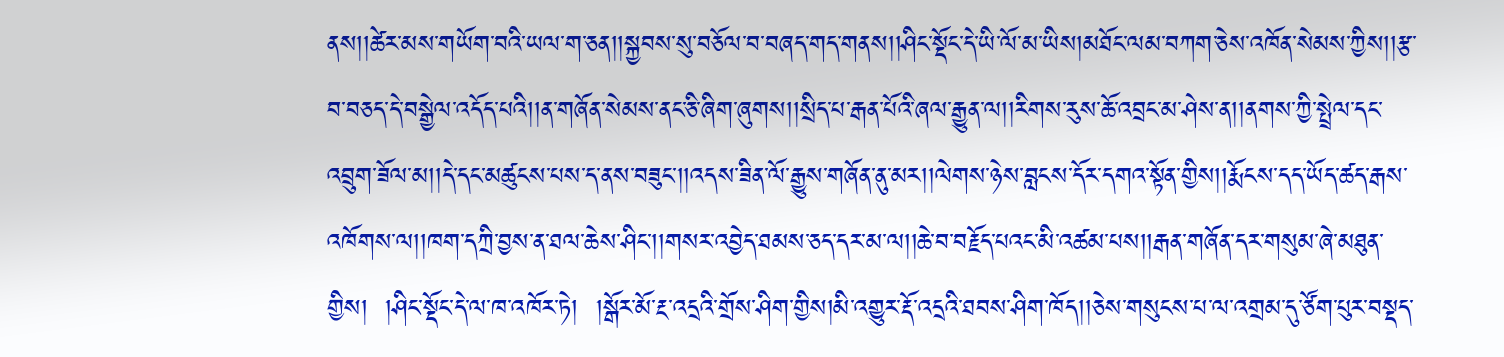ནས།།ཚེར་མས་གཡོག་བའི་ཡལ་ག་ཅན།།སྐྱབས་སུ་བཅོལ་བ་བཞད་གད་གནས།།ཤིང་སྡོང་དེ་ཡི་ལོ་མ་ཡིས།མཐོང་ལམ་བཀག་ཅེས་འཁོན་སེམས་ཀྱིས།།རྩ་བ་བཅད་དེ་བསྒྱེལ་འདོད་པའི།།ན་གཞོན་སེམས་ནང་ཅི་ཞིག་ཞུགས།།སྲིད་པ་རྒན་པོའི་ཞལ་རྒྱུན་ལ།།རིགས་རུས་ཆོ་འབྲང་མ་ཤེས་ན།།ནགས་ཀྱི་སྤྲེལ་དང་འབྲུག་ཟོལ་མ།།དེ་དང་མཚུངས་པས་ད་ནས་བཟུང་།།འདས་ཟིན་ལོ་རྒྱུས་གཞོན་ནུ་མར།།ལེགས་ཉེས་བླངས་དོར་དགའ་སྟོན་གྱིས།།རྨོངས་དད་ཡོད་ཚད་རྒས་འཁོགས་ལ།།ཁག་དཀྲི་བྱས་ན་ཐལ་ཆེས་ཤིང་།།གསར་འབྱེད་ཐམས་ཅད་དར་མ་ལ།།ཆེ་བ་བརྗོད་པའང་མི་འཚམ་པས།།རྒན་གཞོན་དར་གསུམ་ཞེ་མཐུན་གྱིས།  །ཤིང་སྡོང་དེ་ལ་ཁ་འཁོར་ཏེ།  །སྒོར་མོ་རྔ་འདྲའི་གྲོས་ཤིག་གྱིས།མི་འགྱུར་རྡོ་འདྲའི་ཐབས་ཤིག་ཁོད།།ཅེས་གསུངས་པ་ལ་འགྲམ་དུ་ཙོག་པུར་བསྡད་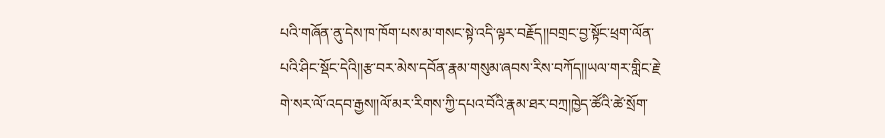པའི་གཞོན་ནུ་དེས་ཁ་ཁོག་པས་མ་གསང་སྟེ་འདི་ལྟར་བརྗོད།།བགྲང་བྱ་སྟོང་ཕྲག་ལོན་པའི་ཤིང་སྡོང་དེའི།།རྩ་བར་མེས་དབོན་རྣམ་གསུམ་ཞབས་རིས་བཀོད།།ཡལ་གར་གླིང་རྗེ་གེ་སར་ལོ་འདབ་རྒྱས།།ལོ་མར་རིགས་ཀྱི་དཔའ་བོའི་རྣམ་ཐར་བཀྲ།ཁྱེད་ཚོའི་ཚེ་སྲོག་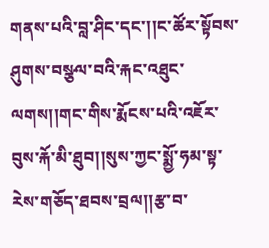གནས་པའི་བླ་ཤིང་དང་།།ང་ཚོར་སྟོབས་ཤུགས་བསྩལ་བའི་རྐང་འཐུང་ལགས།།གང་གིས་རྨོངས་པའི་འཇོར་བུས་རྐོ་མི་ཐུབ།།སུས་ཀྱང་སྨྱོ་ཧམ་སྟ་རེས་གཅོད་ཐབས་བྲལ།།རྩ་བ་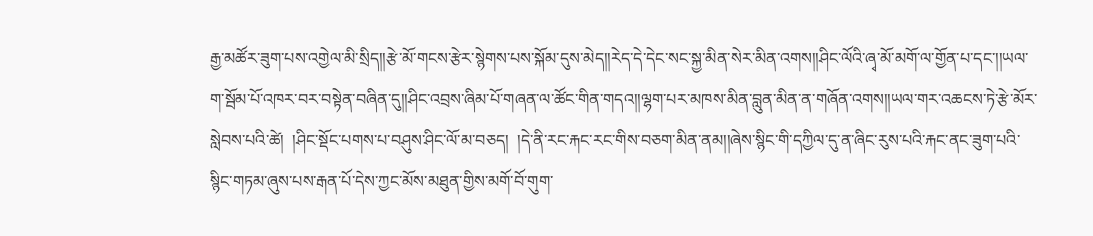རྒྱ་མཚོར་ཟུག་པས་འགྱེལ་མི་སྲིད།།རྩེ་མོ་གངས་རྩེར་སྙེགས་པས་སྐོམ་དུས་མེད།།རེད་དེ་དེང་སང་སྐྱ་མིན་སེར་མིན་འགས།།ཤིང་ལོའི་ཞྭ་མོ་མགོ་ལ་གྱོན་པ་དང་།།ཡལ་ག་སྦོམ་པོ་འཁར་བར་བསྟེན་བཞིན་དུ།།ཤིང་འབྲས་ཞིམ་པོ་གཞན་ལ་ཚོང་གིན་གདའ།།ལྷག་པར་མཁས་མིན་བླུན་མིན་ན་གཞོན་འགས།།ཡལ་གར་འཆངས་ཏེ་རྩེ་མོར་སླེབས་པའི་ཚེ།  །ཤིང་སྡོང་པགས་པ་བཤུས་ཤིང་ལོ་མ་བཅད།  །དེ་ནི་རང་རྐང་རང་གིས་བཅག་མིན་ནམ།།ཞེས་སྙིང་གི་དཀྱིལ་དུ་ན་ཞིང་རུས་པའི་རྐང་ནང་ཟུག་པའི་སྙིང་གཏམ་ཞུས་པས་རྒན་པོ་དེས་ཀྱང་མོས་མཐུན་གྱིས་མགོ་བོ་གུག་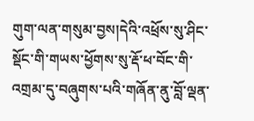གུག་ལན་གསུམ་བྱས།དེའི་འཕྲོས་སུ་ཤིང་སྡོང་གི་གཡས་ཕྱོགས་སུ་རྡོ་ཕ་བོང་གི་འགྲམ་དུ་བཞུགས་པའི་གཞོན་ནུ་བློ་ལྡན་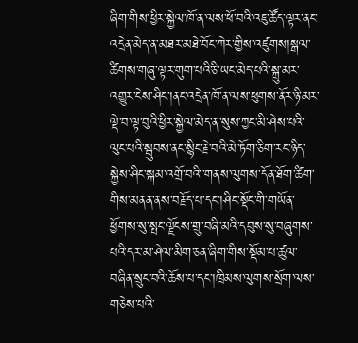ཞིག་གིས་ཕྱིར་སྐྱེལ་ཁོ་ན་ལས་ཕོ་བའི་འཇུ་ཚོད་ལྟར་ནང་འདྲེན་མེད་ན་མཐར་མཐེ་བོང་ཀེར་གྱིས་འཛུགས།སྒལ་ཚིགས་གཞུ་ལྟར་གུག་པའི་ཅི་ཡང་མེད་པའི་སྐྲུ་མར་འགྱུར་ངེས་ཤིང་།ནང་འདྲེན་ཁོ་ན་ལས་ཕུགས་ནོར་ཉི་མར་ལྡེ་བ་ལྟ་བུའི་ཕྱིར་སྐྱེལ་མེད་ན་སུས་ཀྱང་མི་ཤེས་པའི་ལུང་པའི་སྦུབས་ནང་སྙིང་རྗེ་བའི་མེ་ཏོག་ཅིག་རང་ཉིད་སྐྱེས་ཤིང་སྐམ་འགྲོ་བའི་་གནས་ལུགས་དོན་ཐོག་ཚིག་གིས་མནན་ནས་བརྗོད་པ་དང་།ཤིང་སྡོང་གི་གཡོན་ཕྱོགས་སུ་སྤང་ལྗོངས་གྲུ་བཞི་མའི་དབུས་སུ་བཞུགས་པའི་དར་མ་ཤེལ་མིག་ཅན་ཞིག་གིས་སྡོམ་པ་ཚུལ་བཞིན་སྲུང་བའི་ཆོས་པ་དང་།ཁྲིམས་ལུགས་སྲོག་ལས་གཅེས་པའི་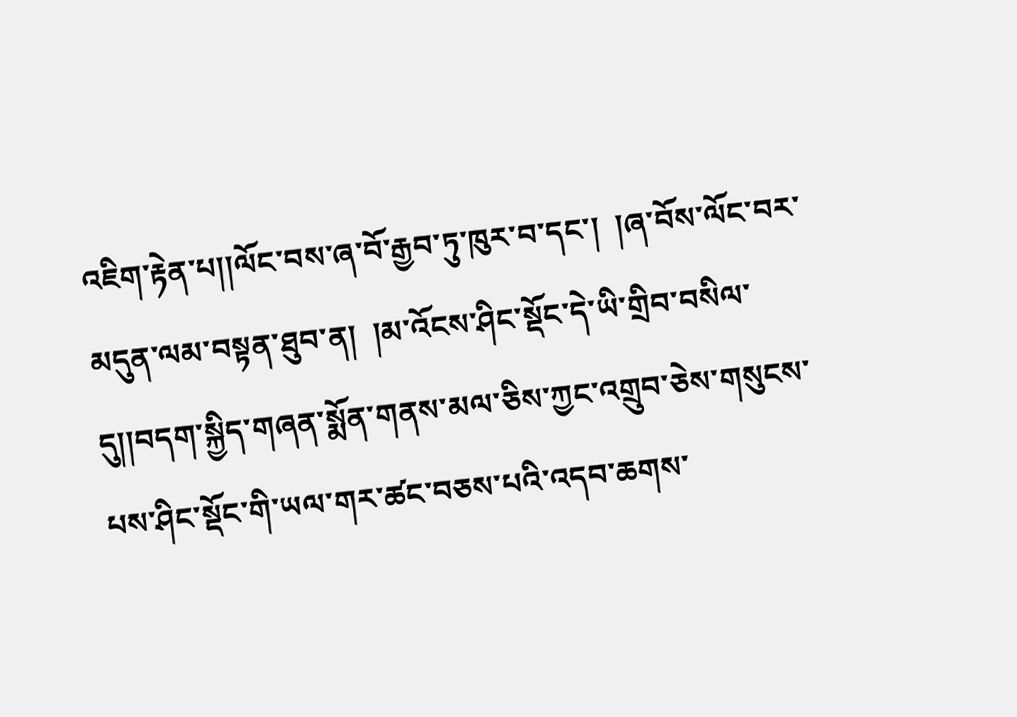འཇིག་རྟེན་པ།།ལོང་བས་ཞ་བོ་རྒྱབ་ཏུ་ཁུར་བ་དང་།  །ཞ་བོས་ལོང་བར་མདུན་ལམ་བསྟན་ཐུབ་ན།  །མ་འོངས་ཤིང་སྡོང་དེ་ཡི་གྲིབ་བསིལ་དུ།།བདག་སྐྱིད་གཞན་སྨོན་གནས་མལ་ཅིས་ཀྱང་འགྲུབ་ཅེས་གསུངས་པས་ཤིང་སྡོང་གི་ཡལ་གར་ཚང་བཅས་པའི་འདབ་ཆགས་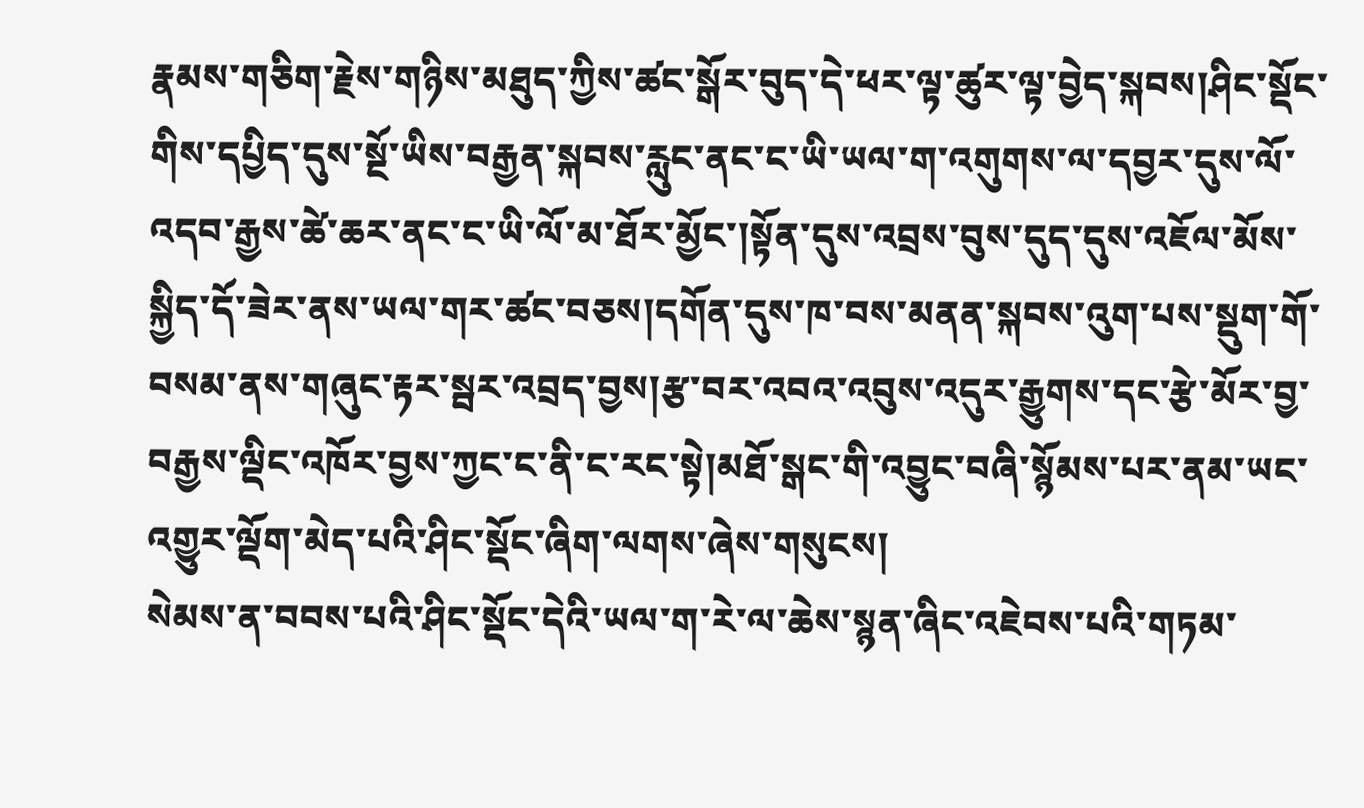རྣམས་གཅིག་རྗེས་གཉིས་མཐུད་ཀྱིས་ཚང་སྒོར་བུད་དེ་ཕར་ལྟ་ཚུར་ལྟ་བྱེད་སྐབས།ཤིང་སྡོང་གིས་དཔྱིད་དུས་སྔོ་ཡིས་བརྒྱན་སྐབས་རླུང་ནང་ང་ཡི་ཡལ་ག་འགུགས་ལ་དབྱར་དུས་ལོ་འདབ་རྒྱས་ཚེ་ཆར་ནང་ང་ཡི་ལོ་མ་ཐོར་མྱོང་།སྟོན་དུས་འབྲས་བུས་དུད་དུས་འཇོལ་མོས་སྐྱིད་དོ་ཟེར་ནས་ཡལ་གར་ཚང་བཅས།དགོན་དུས་ཁ་བས་མནན་སྐབས་འུག་པས་སྡུག་གོ་བསམ་ནས་གཞུང་རྟར་སྦར་འབྲད་བྱས།རྩ་བར་འབའ་འབུས་འདུར་རྒྱུགས་དང་རྩེ་མོར་བྱ་བརྒྱས་ལྡིང་འཁོར་བྱས་ཀྱང་ང་ནི་ང་རང་སྟེ།མཐོ་སྒང་གི་འབྱུང་བཞི་སྙོམས་པར་ནམ་ཡང་འགྱུར་ལྡོག་མེད་པའི་ཤིང་སྡོང་ཞིག་ལགས་ཞེས་གསུངས།
སེམས་ན་བབས་པའི་ཤིང་སྡོང་དེའི་ཡལ་ག་རེ་ལ་ཆེས་སྙན་ཞིང་འཇེབས་པའི་གཏམ་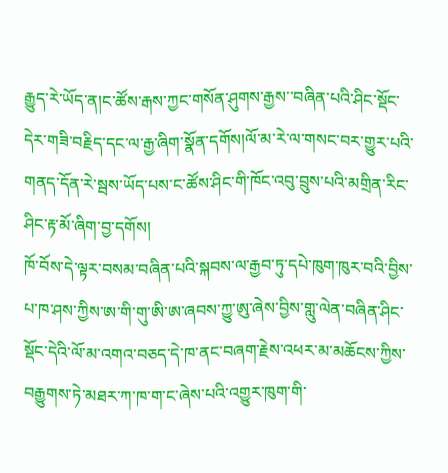རྒྱུད་རེ་ཡོད་ན།ང་ཚོས་རྒས་ཀྱང་གསོན་ཤུགས་རྒྱས་་བཞིན་པའི་ཤིང་སྡོང་དེར་གཟི་བརྗིད་དང་ལ་རྒྱ་ཞིག་སྣོན་དགོས།ལོ་མ་རེ་ལ་གསང་བར་གྱུར་པའི་གནད་དོན་རེ་སྦས་ཡོད་པས་ང་ཚོས་ཤིང་གི་ཁོང་འབུ་བྲུས་པའི་མགྲིན་རིང་ཤིང་རྟ་མོ་ཞིག་བྱ་དགོས།
ཁོ་བོས་དེ་ལྟར་བསམ་བཞིན་པའི་སྐབས་ལ་རྒྱབ་ཏུ་དཔེ་ཁུག་ཁུར་བའི་བྱིས་པ་ཁ་ཤས་ཀྱིས་ཨ་གི་གུ་ཨི་ཨ་ཞབས་ཀྱུ་ཨུ་ཞེས་བྱིས་གླུ་ལེན་བཞིན་ཤིང་སྡོང་དེའི་ལོ་མ་འགའ་བཅད་དེ་ཁ་ནང་བཞག་རྗེས་འཕར་མ་མཆོངས་ཀྱིས་བརྒྱུགས་ཏེ་མཐར་ཀ་ཁ་ག་ང་ཞེས་པའི་འགྱུར་ཁུག་གི་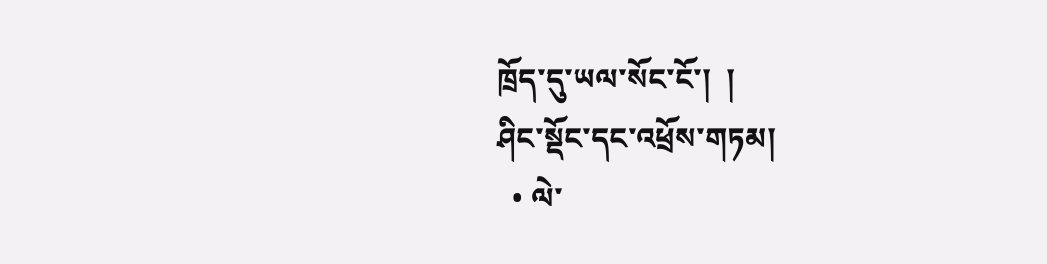ཁྲོད་དུ་ཡལ་སོང་ངོ་།  །
ཤིང་སྡོང་དང་འཕྲོས་གཏམ།
  • ལེ་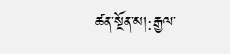ཚན་སྔོན་མ།:རྒྱལ་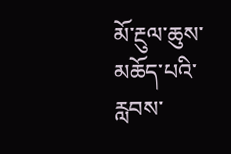མོ་རྔུལ་ཆུས་མཆོད་པའི་རླབས་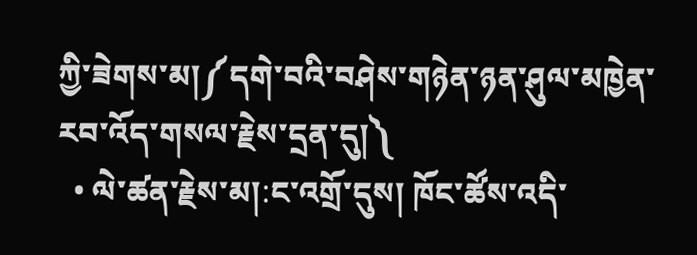ཀྱི་ཟེགས་མ།༼དགེ་བའི་བཤེས་གཉེན་ཉན་ཤུལ་མཁྱེན་རབ་འོད་གསལ་རྗེས་དྲན་དུ།༽
  • ལེ་ཚན་རྗེས་མ།:ང་འགྲོ་དུས། ཁོང་ཚོས་འདི་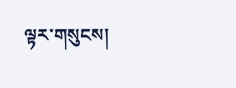ལྟར་གསུངས།